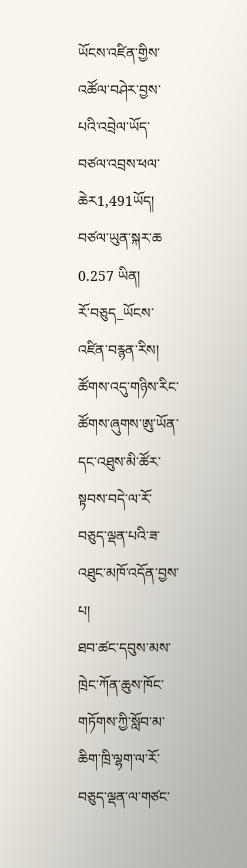ཡོངས་འཛིན་གྱིས་འཚོལ་བཤེར་བྱས་པའི་འབྲེལ་ཡོད་བཙལ་འབྲས་ཕལ་ཆེར1,491ཡོད།  བཙལ་ཡུན་སྐར་ཆ 0.257 ཡིན།
རོ་བཅུད_ཡོངས་འཛིན་བརྙན་རིས།
ཚོགས་འདུ་གཉིས་རིང་ཚོགས་ཞུགས་ཨུ་ཡོན་དང་འཐུས་མི་ཚོར་སྟབས་བདེ་ལ་རོ་བཅུད་ལྡན་པའི་ཟ་འཐུང་མཁོ་འདོན་བྱས་པ།
ཐབ་ཚང་དབུས་མས་ཁྲེང་ཀོན་ཆུས་ཁོང་གཏོགས་ཀྱི་སློབ་མ་ཆིག་ཁྲི་ལྷག་ལ་རོ་བཅུད་ལྡན་ལ་གཙང་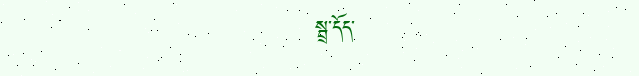སྦྲ་དོད་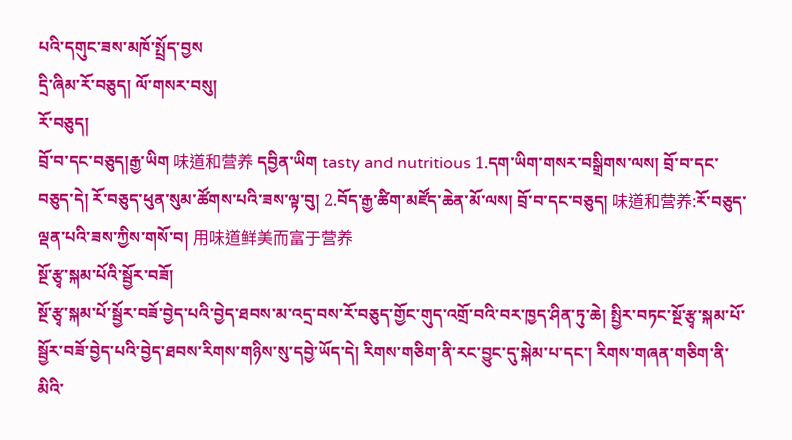པའི་དགུང་ཟས་མཁོ་སྤྲོད་བྱས
དྲི་ཞིམ་རོ་བཅུད། ལོ་གསར་བསུ།
རོ་བཅུད།
བྲོ་བ་དང་བཅུད།རྒྱ་ཡིག 味道和营养 དབྱིན་ཡིག tasty and nutritious 1.དག་ཡིག་གསར་བསྒྲིགས་ལས། བྲོ་བ་དང་བཅུད་དེ། རོ་བཅུད་ཕུན་སུམ་ཚོགས་པའི་ཟས་ལྟ་བུ། 2.བོད་རྒྱ་ཚིག་མཛོད་ཆེན་མོ་ལས། བྲོ་བ་དང་བཅུད། 味道和营养:རོ་བཅུད་ལྡན་པའི་ཟས་ཀྱིས་གསོ་བ། 用味道鲜美而富于营养
སྔོ་རྩྭ་སྐམ་པོའི་སྦྱོར་བཟོ།
སྔོ་རྩྭ་སྐམ་པོ་སྦྱོར་བཟོ་བྱེད་པའི་བྱེད་ཐབས་མ་འདྲ་བས་རོ་བཅུད་གྱོང་གུད་འགྲོ་བའི་བར་ཁྱད་ཤིན་ཏུ་ཆེ། སྤྱིར་བཏང་སྔོ་རྩྭ་སྐམ་པོ་སྦྱོར་བཟོ་བྱེད་པའི་བྱེད་ཐབས་རིགས་གཉིས་སུ་དབྱེ་ཡོད་དེ། རིགས་གཅིག་ནི་རང་བྱུང་དུ་སྐེམ་པ་དང་། རིགས་གཞན་གཅིག་ནི་མིའི་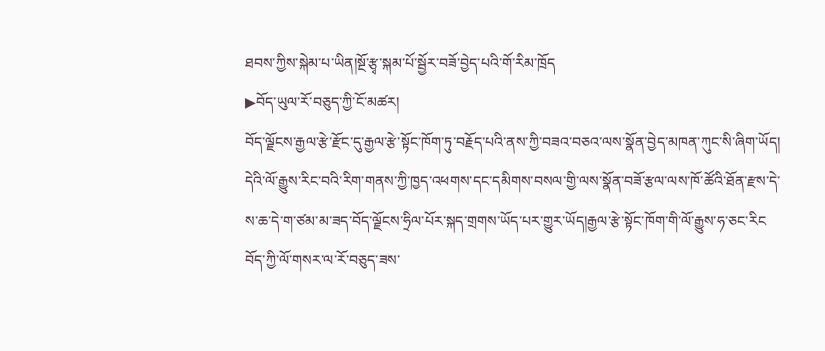ཐབས་ཀྱིས་སྐེམ་པ་ཡིན།སྔོ་རྩྭ་སྐམ་པོ་སྦྱོར་བཟོ་བྱེད་པའི་གོ་རིམ་ཁྲོད
▶བོད་ཡུལ་རོ་བཅུད་ཀྱི་ངོ་མཚར།
བོད་ལྗོངས་རྒྱལ་རྩེ་རྫོང་དུ་རྒྱལ་རྩེ་སྟོང་ཁོག་ཏུ་བརྗོད་པའི་ནས་ཀྱི་བཟའ་བཅའ་ལས་སྣོན་བྱེད་མཁན་ཀུང་སི་ཞིག་ཡོད། དེའི་ལོ་རྒྱུས་རིང་བའི་རིག་གནས་ཀྱི་ཁྱད་འཕགས་དང་དམིགས་བསལ་གྱི་ལས་སྣོན་བཟོ་རྩལ་ལས་ཁོ་ཚོའི་ཐོན་རྫས་དེ་ས་ཆ་དེ་ག་ཙམ་མ་ཟད་བོད་ལྗོངས་ཧྲིལ་པོར་སྐད་གྲགས་ཡོད་པར་གྱུར་ཡོད།རྒྱལ་རྩེ་སྟོང་ཁོག་གི་ལོ་རྒྱུས་ཧ་ཅང་རིང
བོད་ཀྱི་ལོ་གསར་ལ་རོ་བཅུད་ཟས་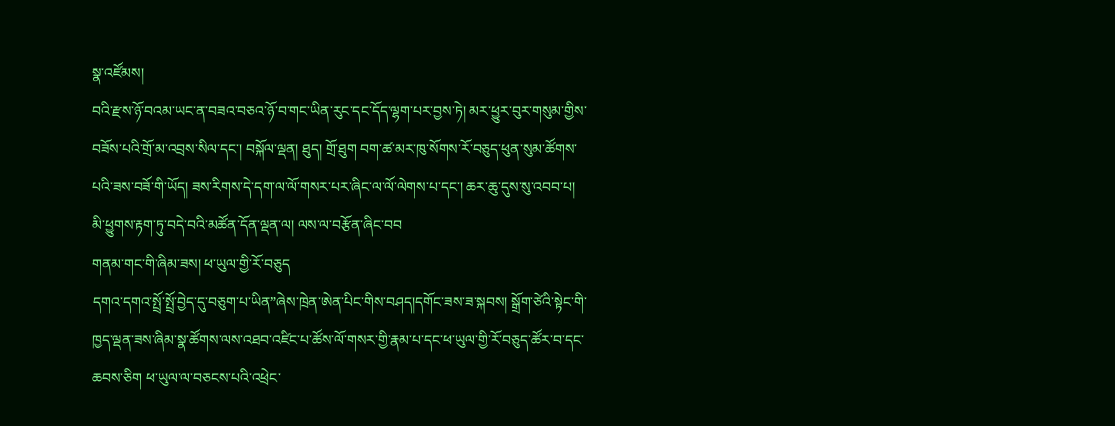སྣ་འཛོམས།
བའི་རྫས་ཉོ་བའམ་ཡང་ན་བཟའ་བཅའ་ཉོ་བ་གང་ཡིན་རུང་དང་དོད་ལྷག་པར་བྱས་ཏེ། མར་ཕྱུར་བུར་གསུམ་གྱིས་བཟོས་པའི་གྲོ་མ་འབྲས་སིལ་དང་། བསྐོལ་ལྡན། ཐུད། གྲོ་ཐུག བག་ཚ་མར་ཁུ་སོགས་རོ་བཅུད་ཕུན་སུམ་ཚོགས་པའི་ཟས་བཟོ་གི་ཡོད། ཟས་རིགས་དེ་དག་ལ་ལོ་གསར་པར་ཞིང་ལ་ལོ་ལེགས་པ་དང་། ཆར་ཆུ་དུས་སུ་འབབ་པ། མི་ཕྱུགས་རྟག་ཏུ་བདེ་བའི་མཚོན་དོན་ལྡན་ལ། ལས་ལ་བརྩོན་ཞིང་བབ
གནམ་གང་གི་ཞིམ་ཟས། ཕ་ཡུལ་གྱི་རོ་བཅུད
དགའ་དགའ་སྤྲོ་སྤྲོ་བྱེད་དུ་བཅུག་པ་ཡིན”ཞེས་ཁྲེན་ཨེན་པིང་གིས་བཤད།དགོང་ཟས་ཟ་སྐབས། སྒྲོག་ཙེའི་སྟེང་གི་ཁྱད་ལྡན་ཟས་ཞིམ་སྣ་ཚོགས་ལས་འཐབ་འཛིང་པ་ཚོས་ལོ་གསར་གྱི་རྣམ་པ་དང་ཕ་ཡུལ་གྱི་རོ་བཅུད་ཚོར་བ་དང་ཆབས་ཅིག ཕ་ཡུལ་ལ་བཅངས་པའི་འཕྲེང་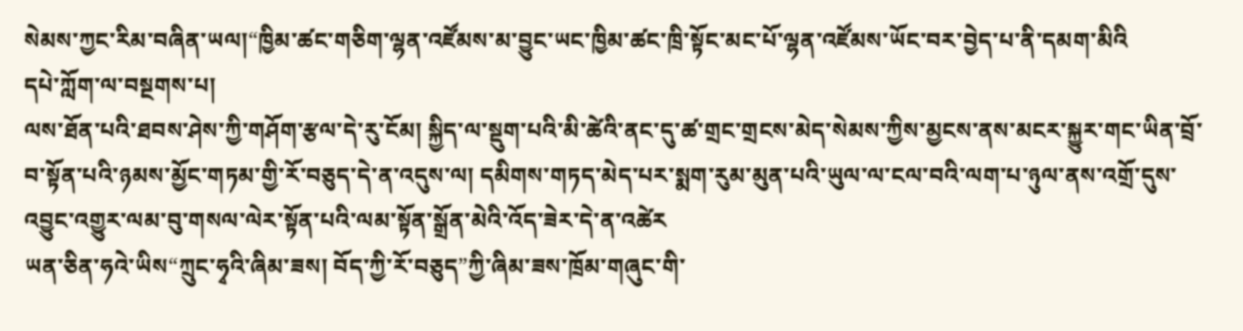སེམས་ཀྱང་རིམ་བཞིན་ཡལ།“ཁྱིམ་ཚང་གཅིག་ལྷན་འཛོམས་མ་བྱུང་ཡང་ཁྱིམ་ཚང་ཁྲི་སྟོང་མང་པོ་ལྷན་འཛོམས་ཡོང་བར་བྱེད་པ་ནི་དམག་མིའི
དཔེ་ཀློག་ལ་བསྔགས་པ།
ལས་ཐོན་པའི་ཐབས་ཤེས་ཀྱི་གཤོག་རྩལ་དེ་རུ་ངོམ། སྐྱིད་ལ་སྡུག་པའི་མི་ཚེའི་ནང་དུ་ཚ་གྲང་གྲངས་མེད་སེམས་ཀྱིས་མྱངས་ནས་མངར་སྐྱུར་གང་ཡིན་བྲོ་བ་སྟོན་པའི་ཉམས་མྱོང་གཏམ་གྱི་རོ་བཅུད་དེ་ན་འདུས་ལ། དམིགས་གཏད་མེད་པར་སྨག་རུམ་མུན་པའི་ཡུལ་ལ་ངལ་བའི་ལག་པ་ཉུལ་ནས་འགྲོ་དུས་འབྱུང་འགྱུར་ལམ་བུ་གསལ་ལེར་སྟོན་པའི་ལམ་སྟོན་སྒྲོན་མེའི་འོད་ཟེར་དེ་ན་འཚེར
ཡན་ཅིན་ཧའེ་ཡིས“ཀྲུང་ཧྭའི་ཞིམ་ཟས། བོད་ཀྱི་རོ་བཅུད”ཀྱི་ཞིམ་ཟས་ཁྲོམ་གཞུང་གི་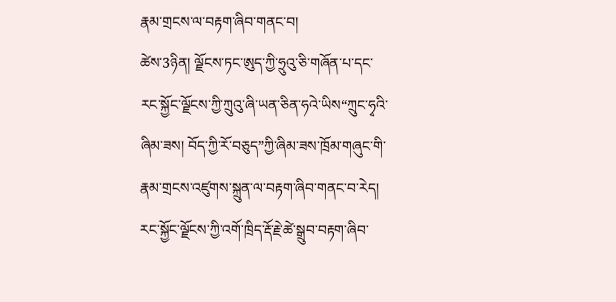རྣམ་གྲངས་ལ་བརྟག་ཞིབ་གནང་བ།
ཚེས་3ཉིན། ལྗོངས་ཏང་ཨུད་ཀྱི་ཧྲུའུ་ཅི་གཞོན་པ་དང་རང་སྐྱོང་ལྗོངས་ཀྱི་ཀྲུའུ་ཞི་ཡན་ཅིན་ཧའེ་ཡིས“ཀྲུང་ཧྭའི་ཞིམ་ཟས། བོད་ཀྱི་རོ་བཅུད”ཀྱི་ཞིམ་ཟས་ཁྲོམ་གཞུང་གི་རྣམ་གྲངས་འཛུགས་སྐྲུན་ལ་བརྟག་ཞིབ་གནང་བ་རེད། རང་སྐྱོང་ལྗོངས་ཀྱི་འགོ་ཁྲིད་རྡོ་རྗེ་ཚེ་སྒྲུབ་བརྟག་ཞིབ་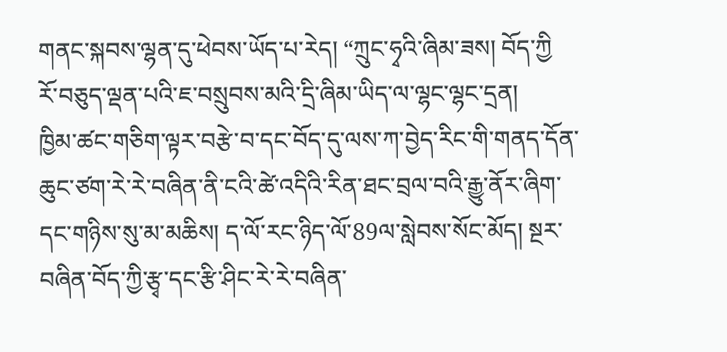གནང་སྐབས་ལྷན་དུ་ཕེབས་ཡོད་པ་རེད། “ཀྲུང་ཧྭའི་ཞིམ་ཟས། བོད་ཀྱི
རོ་བཅུད་ལྡན་པའི་ཇ་བསྲུབས་མའི་དྲི་ཞིམ་ཡིད་ལ་ལྷང་ལྷང་དྲན།
ཁྱིམ་ཚང་གཅིག་ལྟར་བརྩེ་བ་དང་བོད་དུ་ལས་ཀ་བྱེད་རིང་གི་གནད་དོན་ཆུང་ཙག་རེ་རེ་བཞིན་ནི་ངའི་ཚེ་འདིའི་རིན་ཐང་བྲལ་བའི་རྒྱུ་ནོར་ཞིག་དང་གཉིས་སུ་མ་མཆིས། ད་ལོ་རང་ཉིད་ལོ་89ལ་སླེབས་སོང་མོད། སྔར་བཞིན་བོད་ཀྱི་རྩྭ་དང་རྩི་ཤིང་རེ་རེ་བཞིན་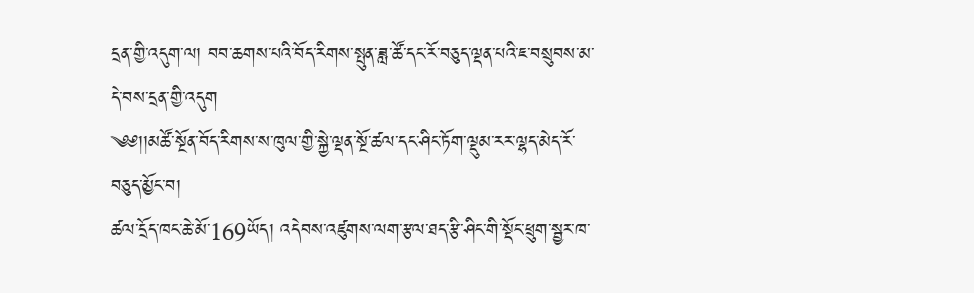དྲན་གྱི་འདུག་ལ། བབ་ཆགས་པའི་བོད་རིགས་སྤུན་ཟླ་ཚོ་དང་རོ་བཅུད་ལྡན་པའི་ཇ་བསྲུབས་མ་དེ་བས་དྲན་གྱི་འདུག
༄༅།།མཚོ་སྔོན་བོད་རིགས་ས་ཁུལ་གྱི་སྐྱེ་ལྡན་སྔོ་ཚལ་དང་ཤིང་ཏོག་ལྡུམ་རར་ལྷད་མེད་རོ་བཅུད་མྱོང་བ།
ཚལ་དྲོད་ཁང་ཆེ་མོ་169ཡོད། འདེབས་འཛུགས་ལག་རྩལ་ཐད་རྩི་ཤིང་གི་སྡོང་ཕྲུག་སྦྱར་ཁ་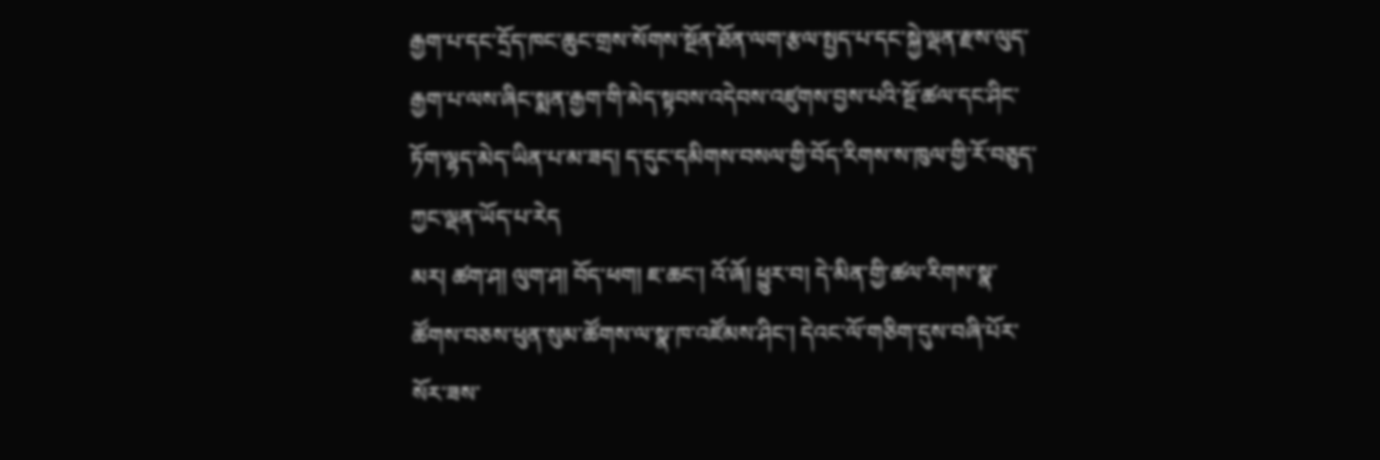རྒྱག་པ་དང་དྲོད་ཁང་ཆུང་གྲས་སོགས་སྔོན་ཐོན་ལག་རྩལ་སྤྱད་པ་དང་སྐྱེ་ལྡན་རྫས་ལུད་རྒྱག་པ་ལས་ཞིང་སྨན་རྒྱག་གི་མེད་སྟབས་འདེབས་འཛུགས་བྱས་པའི་སྔོ་ཚལ་དང་ཤིང་ཏོག་ལྷད་མེད་ཡིན་པ་མ་ཟད། ད་དུང་དམིགས་བསལ་གྱི་བོད་རིགས་ས་ཁུལ་གྱི་རོ་བཅུད་ཀྱང་ལྡན་ཡོད་པ་རེད
མར། ཚག་ཤ། ལུག་ཤ། བོད་ཕག། ཇ་ཆང་། འོ་ཞོ། ཕྱུར་བ། དེ་མིན་གྱི་ཚལ་རིགས་སྣ་ཚོགས་བཅས་ཕུན་སུམ་ཚོགས་ལ་སྣ་ཁ་འཛོམས་ཤིང་། དེའང་ལོ་གཅིག་དུས་བཞི་པོར་སོར་ཟས་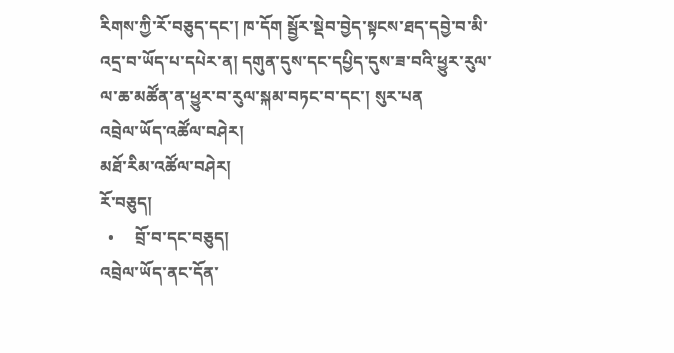རིགས་ཀྱི་རོ་བཅུད་དང་། ཁ་དོག སྦྱོར་སྡེབ་བྱེད་སྟངས་ཐད་དབྱེ་བ་མི་འདྲ་བ་ཡོད་པ་དཔེར་ན། དགུན་དུས་དང་དཔྱིད་དུས་ཟ་བའི་ཕྱུར་རུལ་ལ་ཆ་མཚོན་ན་ཕྱུར་བ་རུལ་སྐམ་བཏང་བ་དང་། སུར་པན
འབྲེལ་ཡོད་འཚོལ་བཤེར།
མཐོ་རིམ་འཚོལ་བཤེར།
རོ་བཅུད།
  •     བྲོ་བ་དང་བཅུད།
འབྲེལ་ཡོད་ནང་དོན་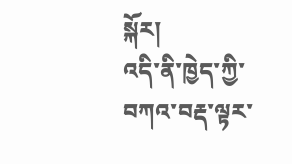སྐོར།
འདི་ནི་ཁྱེད་ཀྱི་བཀའ་བརྡ་ལྟར་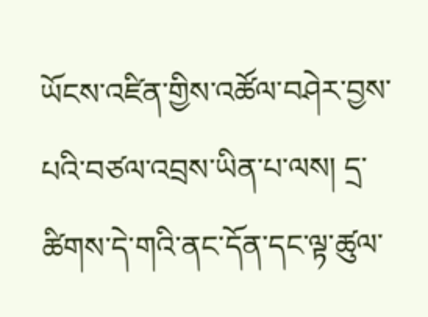ཡོངས་འཛིན་གྱིས་འཚོལ་བཤེར་བྱས་པའི་བཙལ་འབྲས་ཡིན་པ་ལས། དྲ་ཚིགས་དེ་གའི་ནང་དོན་དང་ལྟ་ཚུལ་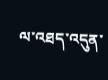ལ་འཐད་འདུན་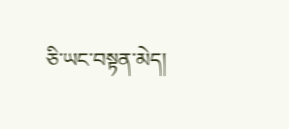ཅི་ཡང་བསྟན་མེད།